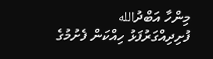މިންހާ އަބްދުالله
ފުށިދިއްގަރުފަޅު ހިއްކަން ފެށުމުގެ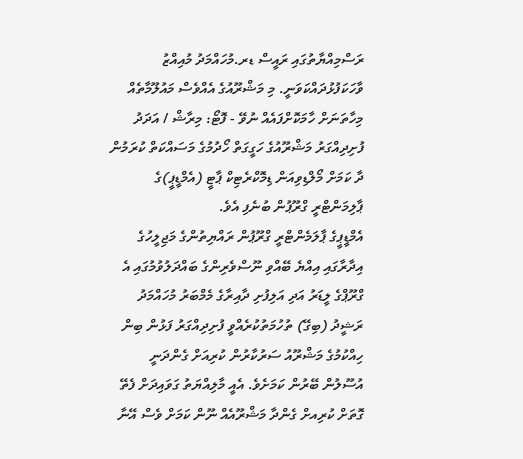ރަސްމިއްޔާތުގައި ރައީސް ޑރ.މުހައްމަދު މުއިއްޒު ވާހަކަފުޅުދައްކަވަނީ. މި މަޝްރޫއުގެ އެއްވެސް މައުލޫމާތެއް މިހާތަނަށް ހާމަކޮށްފައެއް ނުވޭ - ފޮޓޯ: މިރާޝް / އަދަދު
ފުށިދިއްގަރު މަޝްރޫއުގެ ހަގީގަތް ހޯދުމުގެ މަސައްކަތް ކުރަމުން ދާ ކަމަށް މޯލްޑިވިއަން ޑިމޮކްރެޓިކް ޕާޓީ (އެމްޑީޕީ)ގެ ޕާލިމަންޓްރީ ގްރޫޕުން ބުނެފި އެވެ.
އެމްޑީޕީގެ ޕާލަމެންޓްރީ ގްރޫޕުން ރައްޔިތުންގެ މަޖިލީހުގެ އިދާރާގައި އިއްޔެ ބޭއްވި ނޫސްވެރިންގެ ބައްދަލުވުމުގައި އެ ގްރޫޕްގެ ލީޑަރު އަދި އަލިފުށި ދާއިރާގެ މެމްބަރު މުހައްމަދު ރަޝީދު (ބިގޭ) ތުހުމަތުކުރެއްވީ ފުށިދިއްގަރު ފަޅުން ބިން ހިއްކުމުގެ މަޝްރޫއު ސަރުކާރުން ކުރިއަށް ގެންދަނީ އުސޫލުން ބޭރުން ކަމަށެވެ. އެއީ މާލިއްޔަތު ގަވައިދަށް ފެތޭ ގޮތަށް ކުރިއށް ގެންދާ މަޝްރޫއެއް ނޫން ކަމަށް ވެސް އޭނާ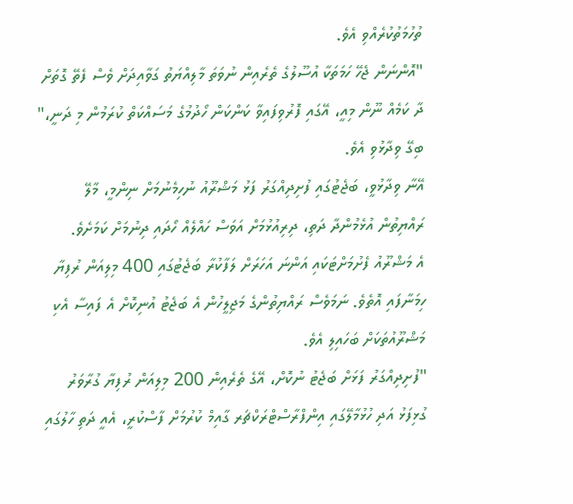ތުހުމަތުކުރެއްވި އެވެ.
"އޮންނަން ޖެހޭ ހަމަތަކާ އުސޫލުގެ ތެރެއިން ނުވަތަ މާލިއްޔަތު ގަވާއިދަށް ވެސް ފެތޭ ގޮތަށް ދާ ކަމެއް ނޫން މިއީ، އޭގައި ފޮރުވިފައިވާ ކަންކަން ހޯދުމުގެ މަސައްކަތް ކުރަމުން މި ދަނީ،" ބިގޭ ވިދާޅުވި އެވެ.
އޭނާ ވިދާޅުވީ، ބަޖެޓުގައި ފުށިދިއްގަރު ފަޅު މަޝްރޫއު ނުހިމެނުމަށް ނިންމީ، މާލޭ ރައްޔިތުން އުޅެމުންދާ ދަތި، ދިރިއުޅުމަށް އަވަސް ހައްލެއް ހޯދައި ދިނުމަށް ކަމަށެވެ.
އެ މަޝްރޫއު ފެށުމަށްޓަކައި އަންނަ އަހަރަށް ލަފާކުރާ ބަޖެޓުގައި 400 މިލިއަން ރުފިޔާ ހިމަނާފައި އޮތެވެ. ނަމަވެސް ރައްޔިތުންގެ މަޖިލީހުން އެ ބަޖެޓު އުނިކޮށް އެ ފައިސާ އެކި މަޝްރޫއުތަކަށް ބަހައިލި އެވެ.
"ފުށިދިއްގަރު ފަޅަށް ބަޖެޓު ނުކޮށް، އޭގެ ތެރެއިން 200 މިލިއަން ރުފިޔާ ގުރާވަރު ގުޅިފަޅު އަދި ހުޅުމާލޭގައި އިންފްރާސްޓްރަކްޗަރ ގާއިމް ކުރުމަށް ފާސްކުރީ، އެއީ ދަތި ހާލުގައި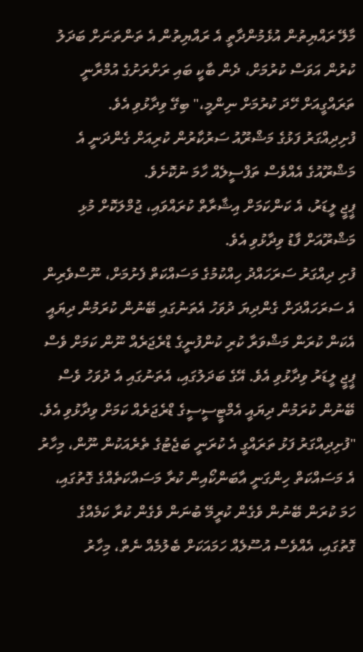މާލޭ ރައްޔިތުން އުޅެމުންދާތީ އެ ރައްޔިތުން އެ ތަންތަނަށް ބަދަލު ކުރުން އަވަސް ކުރުމަށް، ދެން ބާކީ ބައި ރަށްރަށުގެ އުމްރާނީ ތަރައްގީއަށް ހޭދަ ކުރުމަށް ނިންމީ،" ބިގޭ ވިދާޅުވި އެވެ.
ފުށިދިއްގަރު ފަޅުގެ މަޝްރޫއު ސަރުކާރުން ކުރިއަށް ގެންދަނީ އެ މަޝްރޫއުގެ އެއްވެސް ތަފްސީލެއް ހާމަ ނުކޮށެވެ.
ޕީޖީ ލީޑަރު، އެ ކަންކަމަށް އިޝާރާތް ކުރައްވައި، ޖުމްލަކޮށް މުޅި މަޝްރޫއަށް ފާޑު ވިދާޅުވި އެވެ.
ފުށި ދިއްގަރު ސަރަހައްދު ހިއްކުމުގެ މަސައްކަތް ފެށުމަށް، ނޫސްވެރިން އެ ސަރަހައްދަށް ގެންދިޔަ ދުވަހު އެތަނުގައި ބޭނުން ކުރަމުން ދިޔައީ އެކަން ކުރަން މަޝްވަރާ ކުރި ކުންފުނީގެ ޑްރެޖަރެއް ނޫން ކަމަށް ވެސް ޕީޖީ ލީޑަރު ވިދާޅުވި އެވެ. އޭގެ ބަދަލުގައި، އެތަނުގައި އެ ދުވަހު ވެސް ބޭނުން ކުރަމުން ދިޔައީ އެމްޓީސީސީގެ ޑްރެޖަރެއް ކަމަށް ވިދާޅުވި އެވެ.
"ފުށިދިއްގަރު ފަޅު ތަރައްގީ އެ ކުރަނީ ބަޖެޓުގެ ތެރެއަކުން ނޫން، މިހާރު އެ މަސައްކަތް ހިންގަނީ އާބަންކޯއިން ކުރާ މަސައްކަތެއްގެ ގޮތުގައި، ހަމަ ކުރަން ބޭނުން ވެގެން ކުރީމޭ ބުނަން ވެގެން ކުރާ ކަމެއްގެ ގޮތުގައި، އެއްވެސް އުސޫލެއް ހަމައަކަށް ބެލުމެއް ނެތް، މިހާރު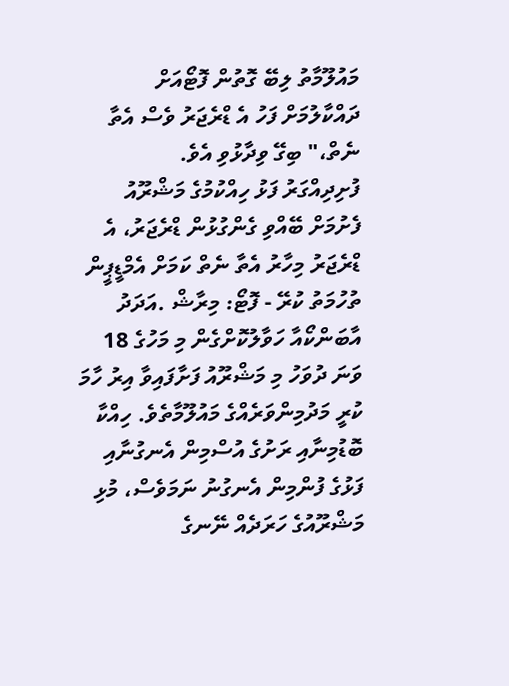މައުލޫމާތު ލިބޭ ގޮތުން ފޮޓޯއަށް ދައްކާލުމަށް ފަހު އެ ޑްރެޖަރު ވެސް އެތާ ނެތް،" ބިގޭ ވިދާޅުވި އެވެ.
ފުށިދިއްގަރު ފަޅު ހިއްކުމުގެ މަޝްރޫއު ފެށުމަށް ބޭއްވި ގެންގުޅުން ޑްރެޖަރު، އެ ޑްރެޖަރު މިހާރު އެތާ ނެތް ކަމަށް އެމްޑީޕީން ތުހުމަތު ކުރޭ - ފޮޓޯ: މިރާޝް .އަދަދު
އާބަންކޯއާ ހަވާލުކޮށްގެން މި މަހުގެ 18 ވަނަ ދުވަހު މި މަޝްރޫއު ފަށާފައިވާ އިރު ހާމަ ކުރީ މަދުމިންވަރެއްގެ މައުލޫމާތެވެ. ހިއްކާ ބޮޑުމިނާއި ރަށުގެ އުސްމިން އެނގުނާއި ފަޅުގެ ފުންމިން އެނގުނު ނަމަވެސް، މުޅި މަޝްރޫއުގެ ހަރަދެއް ނޭނގެ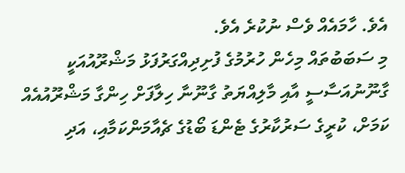އެވެ. ހާމައެއް ވެސް ނުކުރެ އެވެ.
މި ސަބަބުތައް މިހެން ހުރުމުގެ ފުށިދިއްގަރުފަޅު މަޝްރޫއުއަކީ ގާނޫނުއަސާސީ އާއި މާލިއްޔަތު ގާނޫނާ ހިލާފަށް ހިންގާ މަޝްރޫއުއެއް ކަމަށް، ކުރީގެ ސަރުކާރުގެ ޓެންޑަ ބޯޑުގެ ޗެއާމަންކަމާއި، އަދި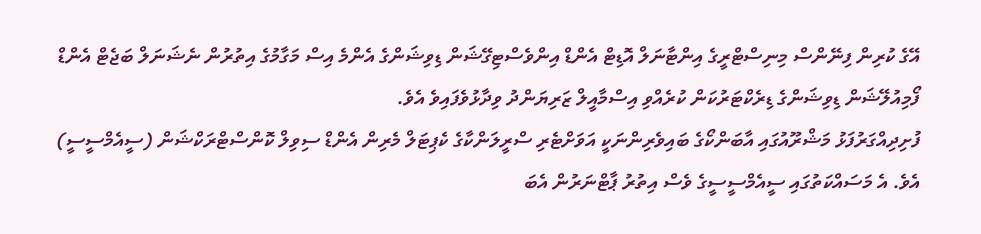އޭގެ ކުރިން ފިނޭންސް މިނިސްޓްރީގެ އިންޓާނަލް އޮޑިޓް އެންޑް އިންވެސްޓިގޭޝަން ޑިވިޝަންގެ އެންމެ އިސް މަގާމުގެ އިތުރުން ނެޝަނަލް ބަޖެޓް އެންޑް ފޯމިއުލޭޝަން ޑިވިޝަންގެ ޑިރެކްޓަރުކަން ކުރެއްވި އިސްމާއީލް ޒަރިޔަންދު ވިދާޅުވެފައިވެ އެވެ.
ފުށިދިއްގަރުފަޅު މަޝްރޫއުގައި އާބަންކޯގެ ބައިވެރިންނަކީ އަވަށްޓެރި ސްރީލަންކާގެ ކެޕިޓަލް މެރިން އެންޑް ސިވިލް ކޮންސްޓްރަކްޝަން (ސީއެމްސީސީ) އެވެ. އެ މަސައްކަތުގައި ސީއެމްސީސީގެ ވެސް އިތުރު ޕާޓްނަރުން އެބަ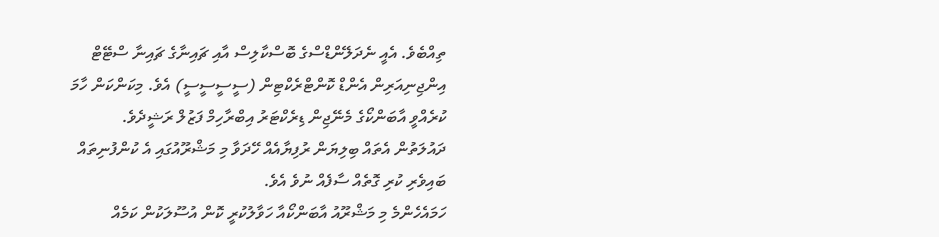ތިއްބެވެ. އެއީ ނެދަލޭންޑްސްގެ ބޮސްކާލިސް އާއި ޗައިނާގެ ޗައިނާ ސްޓޭޓް އިންޖިނިއަރިން އެންޑް ކޮންޓްރެކްޓިން (ސީސީސީސީ) އެވެ. މިކަންކަން ހާމަ ކުރެއްވީ އާބަންކޯގެ މެނޭޖިން ޑިރެކްޓަރު އިބްރާހިމް ފަޒުލް ރަޝީދެވެ.
ދައުލަތުން އެތައް ބިލިޔަން ރުފިޔާއެއް ހޭދަވާ މި މަޝްރޫއުގައި އެ ކުންފުނިތައް ބައިވެރި ކުރި ގޮތެއް ސާފެއް ނުވެ އެވެ.
ހަމައެހެންމެ މި މަޝްރޫއު އާބަންކޯއާ ހަވާލުކުރީ ކޮން އުސޫލަކުން ކަމެއް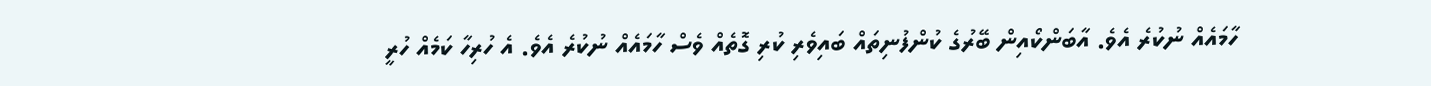ހާމައެއް ނުކުރެ އެވެ. އާބަންކޯއިން ބޭރުގެ ކުންފުނިތައް ބައިވެރި ކުރި ގޮތެއް ވެސް ހާމައެއް ނުކުރެ އެވެ. އެ ހުރިހާ ކަމެއް ހުރީ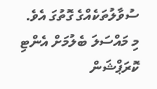ސުވާލުތަކެއްގެ ގޮތުގަ އެވެ.
މި މައްސަލަ ބެލުމަށް އެންޓި ކޮރަޕްޝަން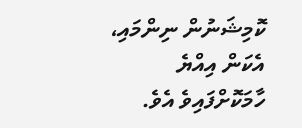ކޮމިޝަނުން ނިންމައި، އެކަން އިއްޔެ ހާމަކޮށްފައިވެ އެވެ.